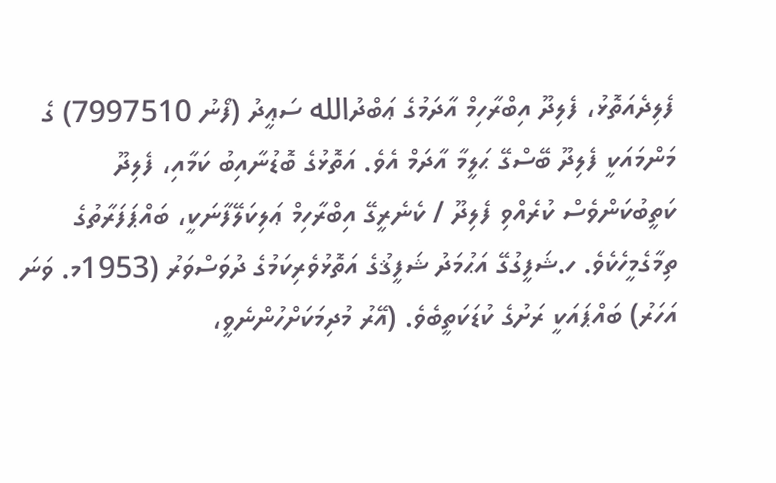ފެލިދެއަތޮޅު، ފެލިދޫ އިބްރާހިމް އާދަމުގެ ޢަބްދުالله ސަޢީދު (ފޯނު 7997510) ގެ މަންމައަކީ ފެލިދޫ ބޭސްގޭ ޙަލީމާ އާދަމް އެވެ. އަތޮޅުގެ ބޮޑުނާއިބު ކަމާއި، ފެލިދޫ ކަތީބުކަންވެސް ކުރެއްވި ފެލިދޫ / ކެނެރީގޭ އިބްރާހިމް ޢަލިކަލޭފާނަކީ، ބައްޕަފަރާތުގެ ތިމާގެމީހެކެވެ. ހ.ޝަފީގުގޭ އަޙުމަދު ޝަފީޤުގެ އަތޮޅުވެރިކަމުގެ ދުވަސްވަރު (1953މ. ވަނަ އަހަރު) ބައްޕައަކީ ރަށުގެ ކުޑަކަތީބެވެ. (އޭރު މުދިމަކަށްހުންނެވީ،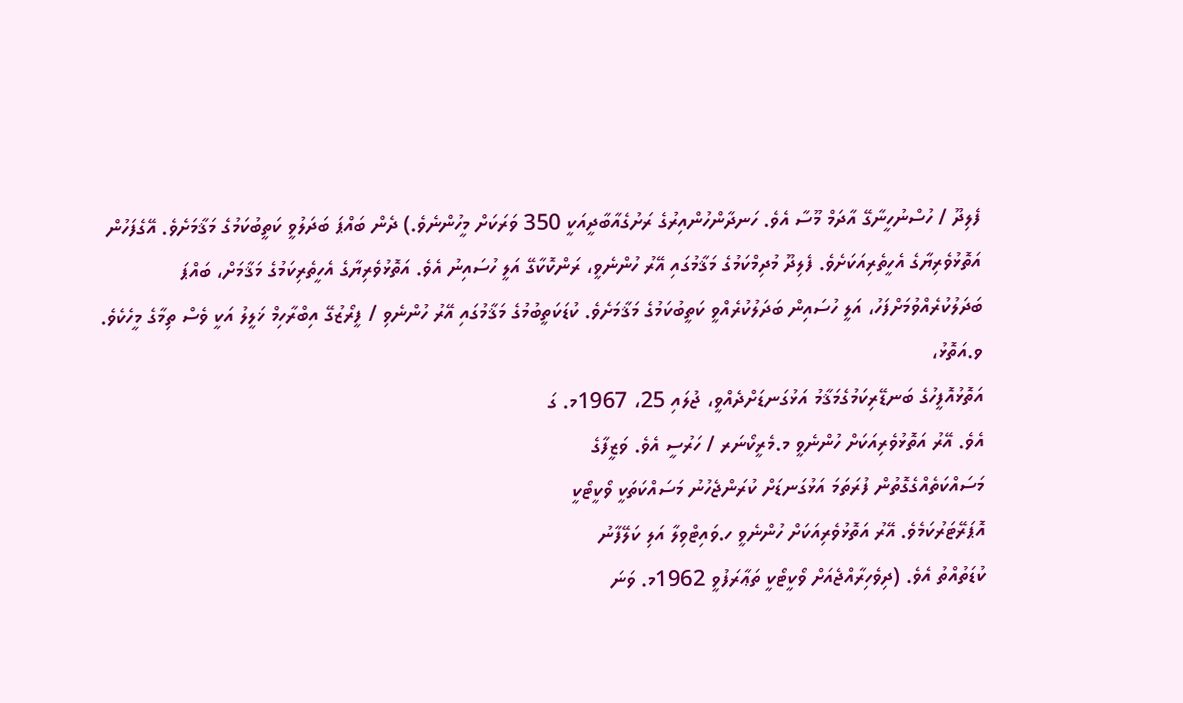ފެލިދޫ / ހުސްނުހީނާގޭ އާދަމް މޫސާ އެވެ. ހަނދާންހުންއިރުގެ ރަށުގެއާބާދީއަކީ 350 ވަރަކަށް މީހުންނެވެ.) ދެން ބައްޕަ ބަދަލުވީ ކަތީބުކަމުގެ މަޤާމަށެވެ. އޭގެފަހުން އަތޮޅުވެރިޔާގެ އެހީތެރިއަކަށެވެ. ފެލިދޫ މުދިމްކަމުގެ މަޤާމުގައި އޭރު ހުންނެވީ، ރަންކޮކާގޭ އަލީ ހުސައިނު އެވެ. އަތޮޅުވެރިޔާގެ އެހީތެރިކަމުގެ މަޤާމަށް، ބައްޕަ ބަދަލުކުރެއްވުމަށްފަހު، އަލީ ހުސައިން ބަދަލުކުރެއްވީ ކަތީބުކަމުގެ މަޤާމަށެވެ. ކުޑަކަތީބުމުގެ މަޤާމުގައި އޭރު ހުންނެވި / ފީރޯޒުގޭ އިބްރާހިމް ޚަލީލު އަކީ ވެސް ތިމާގެ މީހެކެވެ.
ވ.އަތޮޅު،
އަތޮޅުއޮފީހުގެ ބަނޑޭރިކަމުގެމަޤާމު އަޅުގަނޑަށްދެއްވީ، ޖުލައި 25، 1967މ. ގަ
އެވެ. އޭރު އަތޮޅުވެރިއަކަށް ހުންނެވީ މ.މެރީކޯނަރ / ހަރުސީ އެވެ. ވަޒީފާގެ
މަސައްކަތެއްގެގޮތުން ފުރަތަމަ އަޅުގަނޑަށް ކުރަންޖެހުނު މަސައްކަތަކީ ވޯކީޓޯކީ
އޮޕަރޭޓަރުކަމެވެ. އޭރު އަތޮޅުވެރިއަކަށް ހުންނެވީ ހ.ވައިޓްވިލާ އަލި ކަލޭފާނު
ކުޑަތުއްތު އެވެ. (ދިވެހިރާއްޖެއަށް ވޯކީޓޯކީ ތަޢާރަފުވީ 1962މ. ވަނަ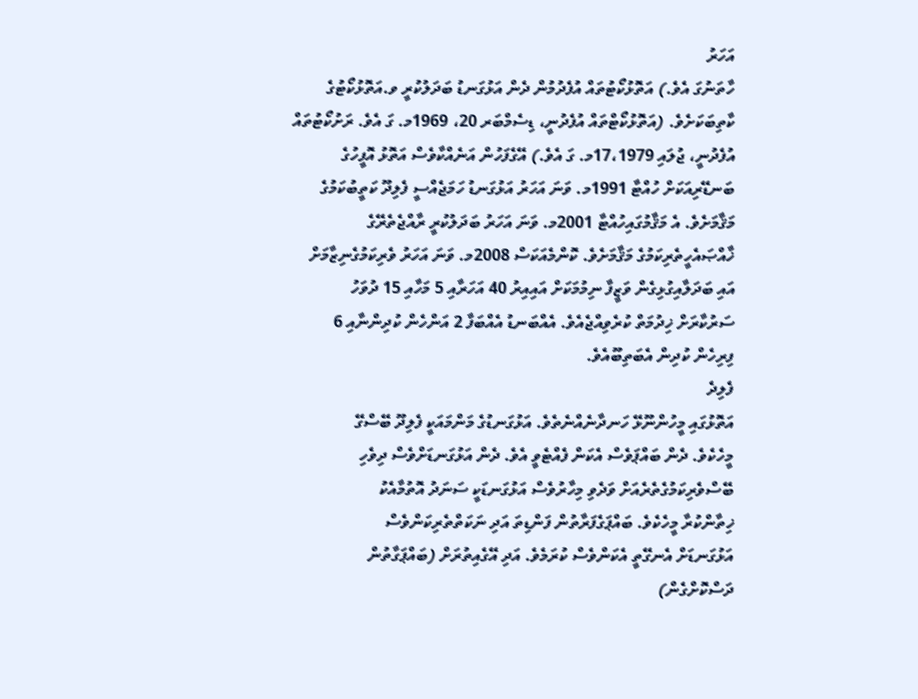އަހަރު
ހާތަނުގަ އެވެ.) އަތޮޅުކޯޓުތައް އުފެދުމުން ދެން އަޅުގަނޑު ބަދަލުކުރީ ވ.އަތޮޅުކޯޓުގެ
ކާތިބަކަށެވެ. (އަތޮޅުކޯޓްތައް އުފެދުނީ، ޑިސެމްބަރ 20، 1969މ. ގަ އެވެ. ރަށުކޯޓުތައް
އުފެދުނީ، ޖުލައި 17،1979މ. ގަ އެވެ.) އޭގެފަހުން އަނެއްކާވެސް އަތޮޅު އޮފީހުގެ
ބަނޑޭރިއަކަށް ހުއްޓާ 1991މ. ވަނަ އަހަރު އަޅުގަނޑު ހަމަޖެއްސީ ފެލިދޫ ކަތީބުކަމުގެ
މަޤާމަށެވެ. އެ މަޤާމުގައިހުއްޓާ 2001މ. ވަނަ އަހަރު ބަދަލުކުރީ ރާއްޖެތެރޭގެ
ޚާއްޞައެހީތެރިކަމުގެ މަޤާމަށެވެ. ކޮންމެއަކަސް 2008މ. ވަނަ އަހަރު ވެރިކަމުގެނިޒާމަށް
އައި ބަދަލާއިގުޅިގެން ވަޒީފާ ނިމުމަކަށް އައިއިރު 40 އަހަރާއި 5 މަހާއި 15 ދުވަހު
ސަރުކާރަށް ޚިދުމަތް ކުރެވިއްޖެއެވެ. އެއްބަނޑު އެއްބަފާ 2 އަންހެން ކުދިންނާއި 6
ފިރިހެން ކުދިން އެބަތިބޫއެވެ.
ފެލިދެ
އަތޮޅުގައި މީހުންނޫޅޭ ހަނދާނެއްނެތެވެ. އަޅުގަނޑުގެ މަންމައަކީ ފެލިދޫ ބޭސްގޭ
މީހެކެވެ. ދެން ބައްޕަވެސް އެކަން ފެއްޓެވީ އެވެ. ދެން އަޅުގަނޑަށްވެސް ދިވެހި
ބޭސްވެރިކަމުގެތެރެއަށް ވަދެވި މިހާރުވެސް އަޅުގަނޑަކީ ސަނަދު އޮތުމާއެކު
ޚިތާންކުރާ މީހެކެވެ. ބައްޕަގެފަރާތުން ފަންޑިތަ އަދި ނަކަތްތެރިކަންވެސް
އަޅުގަނޑަށް އެނގޭތީ އެކަންވެސް ކުރަމެވެ. އަދި އޭގެއިތުރަށް (ބައްޕަގާތުން
ދަސްކޮށްގެން)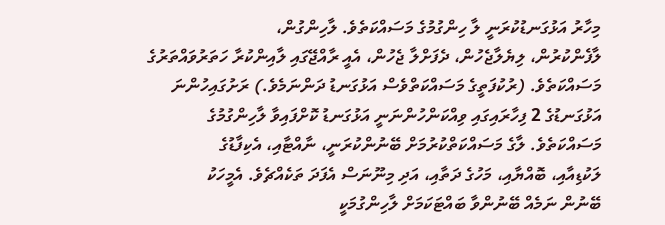މިހާރު އަޅުގަނޑުކުރަނީ ލާ ހިންގުމުގެ މަސައްކަތެވެ. ލާހިންގުން،
ލާފެންކުރުން، ލިޔެލާޖެހުން، ދެފަށްލާ ޖެހުން، އެއީ ރާއްޖޭގައި ލާއިންކުރާ ހަތަރުވައްތަރުގެ
މަސައްކަތެވެ. (ރުކުފަތީގެ މަސައްކަތްވެސް އަޅުގަނޑު ދަންނަމެވެ.) ރަށުގައިހުންނަ
އަޅުގަނޑުގެ 2 ފިހާރައިގައި ވިއްކަންހުންނަނީ އަޅުގަނޑު ކޮށްފައިވާ ލާހިންގުމުގެ
މަސައްކަތެވެ. ލާގެ މަސައްކަތްކުރުމަށް ބޭނުންކުރަނީ، ނާއްޓާއި، އެކިފާޑުގެ
ލަކުޑިއާއި، ބޮއްޔާއި، މަހުގެ ދަތާއި، އަދި މިނޫނަސް އެފަދަ ތަކެއްޗެވެ. އެމީހަކު
ބޭނުން ނަމެއް ބޭނުންވާ ބައްޓަކަމަށް ލާހިންގުމަކީ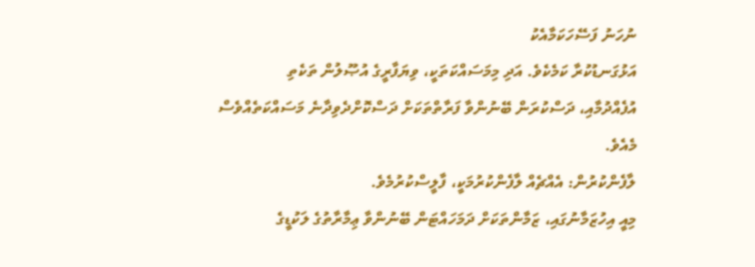ނުހަނު ފަސޭހަކަމާއެކު
އަޅުގަނޑުކުރާ ކަމެކެވެ. އަދި މިމަސައްކަތަކީ، ވިޔަފާރީގެ އުޞޫލުން ތަކެތި
އުފެއްދުމާއި، ދަސްކުރަން ބޭނުންވާ ފަރާތްތަކަށް ދަސްކޮށްދެވިދާނެ މަސައްކަތެއްވެސް
މެއެވެ.
ލާފެންކުރުން: އެއްޗެއް ލާފެންކުރުމަކީ، ފާލީސްކުރުމެވެ.
މިއީ އިހުޒަމާނުގައި، ޒަމާންތަކަށް ދަމަހައްޓަން ބޭނުންވާ ޢިމާރާތުގެ ލަކުޑީގެ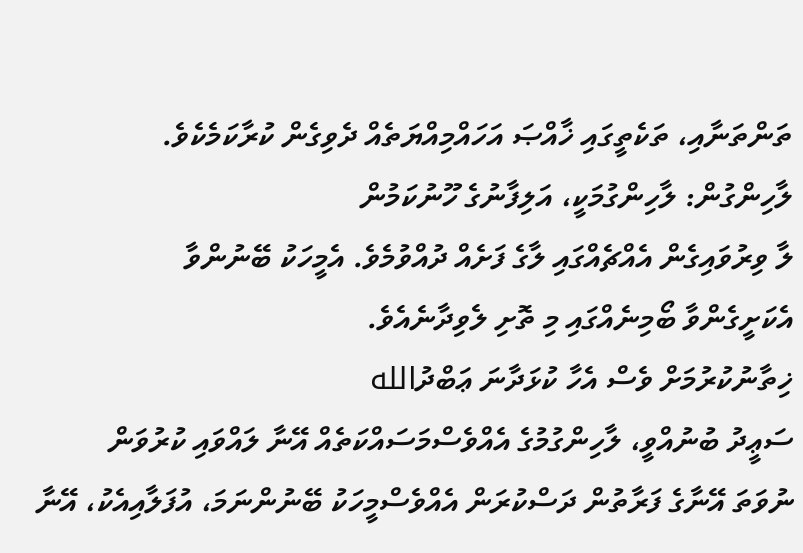ތަންތަނާއި، ތަކެތީގައި ޚާއްޞަ އަހައްމިއްޔަތެއް ދެވިގެން ކުރާކަމެކެވެ.
ލާހިންގުން: ލާހިންގުމަކީ، އަލިފާނުގެ ހޫނުކަމުން
ލާ ވިރުވައިގެން އެއްޗެއްގައި ލާގެ ފަށެއް ދުއްވުމެވެ. އެމީހަކު ބޭނުންވާ
އެކަށީގެންވާ ބޯމިނެއްގައި މި ތޮށި ލެވިދާނެއެވެ.
ޚިތާނުކުރުމަށް ވެސް އެހާ ކުޅަދާނަ ޢަބްދުالله
ސަޢީދު ބުނުއްވީ، ލާހިންގުމުގެ އެއްވެސްމަސައްކަތެއް އޭނާ ލައްވައި ކުރުވަން
ނުވަތަ އޭނާގެ ފަރާތުން ދަސްކުރަން އެއްވެސްމީހަކު ބޭނުންނަމަ، އުފަލާއިއެކު، އޭނާ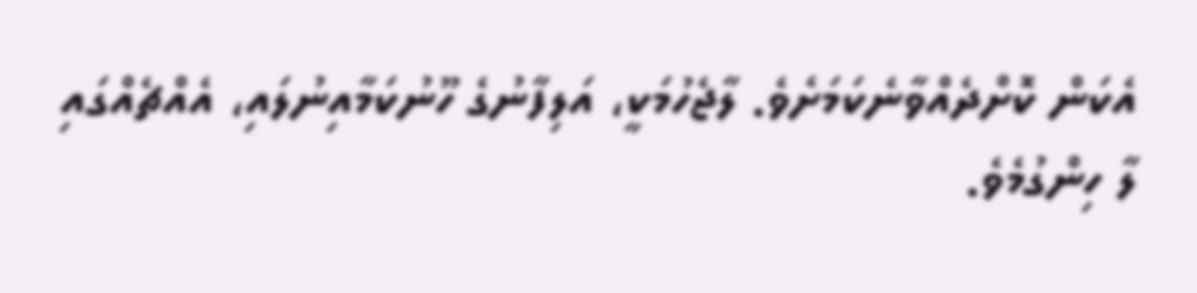އެކަން ކޮށްދެއްވާނެކަމަށެވެ. ލާޖެހުމަކީ، އަލިފާނުގެ ހޫނުކަމާއިނުލައި، އެއްޗެއްގައި
ލާ ހިންގުމެވެ.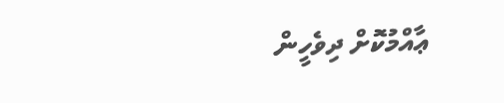ޢާއްމުކޮށް ދިވެހީން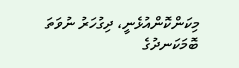މިކަންކޮންއުޅެނީ، ދިގުހަރު ނުވަތަ
ބޮމަކަނދުގެ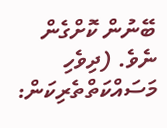ބޭނުން ކޮށްގެން ނެވެ. (ދިވެހި މަސައްކަތްތެރިކަން: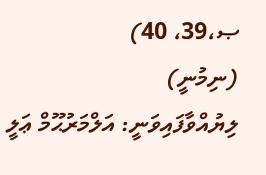ޞ،39، 40)
(ނިމުނީ)
ލިޔުއްވާފައިވަނީ: އަލްމަރުޙޫމް ޢަލީ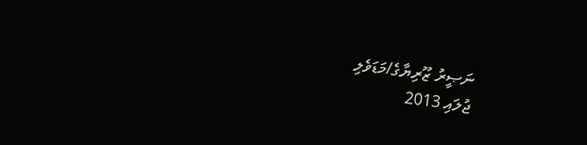ނަޞީރު ޒޫރިޔާގެ/މަޑަވެލި
ޖުލައި 2013